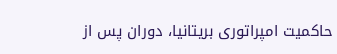حاکمیت امپراتوری بریتانیا، دوران پس از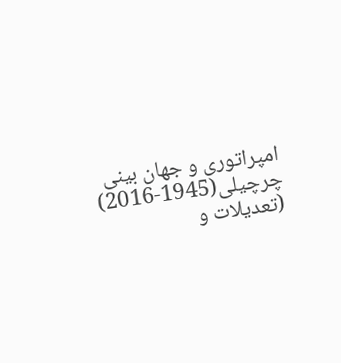امپراتوری و جهان بینی چرچیلی(1945-2016) (تعدیلات و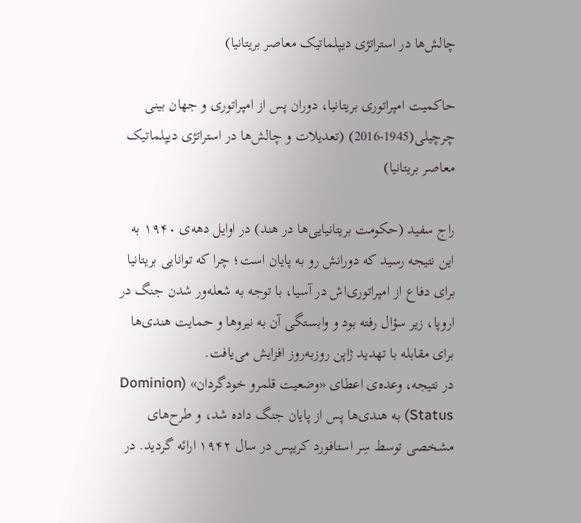چالش‌ها در استراتژی دیپلماتیک معاصر بریتانیا)

حاکمیت امپراتوری بریتانیا، دوران پس از امپراتوری و جهان بینی چرچیلی(1945-2016) (تعدیلات و چالش‌ها در استراتژی دیپلماتیک معاصر بریتانیا)

راج سفید (حکومت بریتانیایی‌ها در هند) در اوایل دهه‌ی ۱۹۴۰ به این نتیجه رسید که دورانش رو به پایان است؛ چرا که توانایی بریتانیا برای دفاع از امپراتوری‌اش در آسیا، با توجه به شعله‌ور شدن جنگ در اروپا، زیر سؤال رفته بود و وابستگی آن به نیروها و حمایت هندی‌ها برای مقابله با تهدید ژاپن روزبه‌روز افزایش می‌یافت.
در نتیجه، وعده‌ی اعطای «وضعیت قلمرو خودگردان» (Dominion Status) به هندی‌ها پس از پایان جنگ داده شد، و طرح‌های مشخصی توسط سِر استافورد کریپس در سال ۱۹۴۲ ارائه گردید. در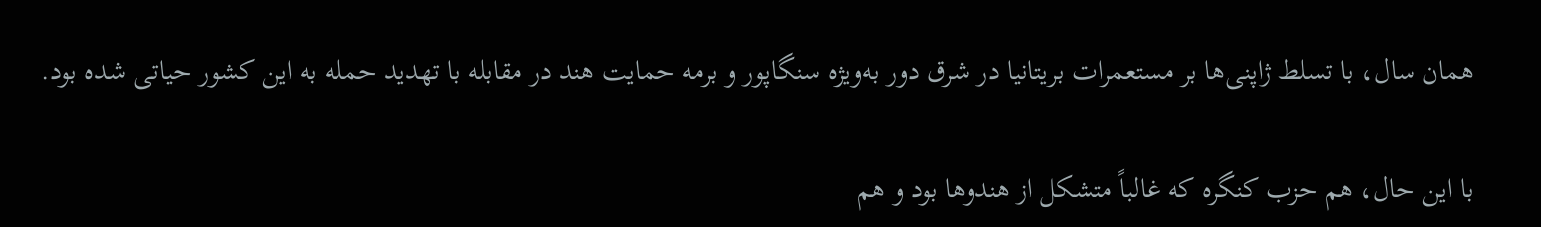همان سال، با تسلط ژاپنی‌ها بر مستعمرات بریتانیا در شرق دور به‌ویژه سنگاپور و برمه حمایت هند در مقابله با تهدید حمله به این کشور حیاتی شده بود.

با این حال، هم حزب کنگره که غالباً متشکل از هندوها بود و هم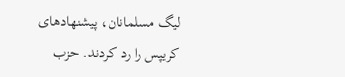لیگ مسلمانان، پیشنهادهای کریپس را رد کردند. حزب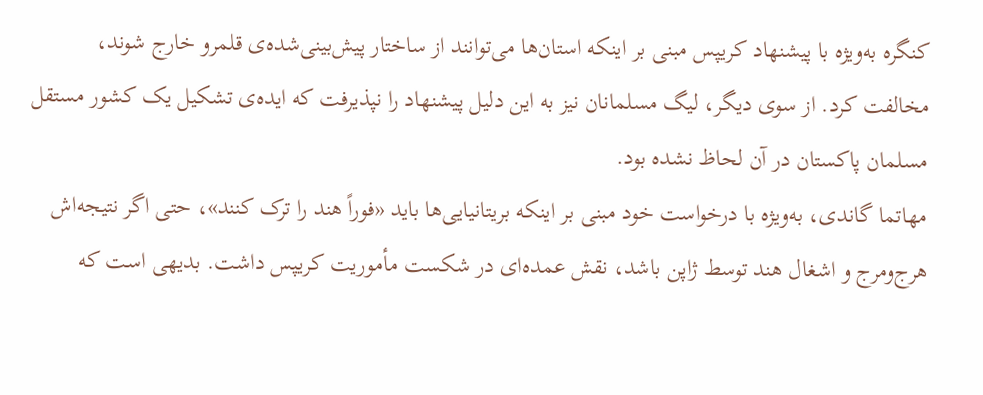کنگره به‌ویژه با پیشنهاد کریپس مبنی بر اینکه استان‌ها می‌توانند از ساختار پیش‌بینی‌شده‌ی قلمرو خارج شوند، مخالفت کرد. از سوی دیگر، لیگ مسلمانان نیز به این دلیل پیشنهاد را نپذیرفت که ایده‌ی تشکیل یک کشور مستقل مسلمان پاکستان در آن لحاظ نشده بود.
مهاتما گاندی، به‌ویژه با درخواست خود مبنی بر اینکه بریتانیایی‌ها باید «فوراً هند را ترک کنند»، حتی اگر نتیجه‌اش هرج‌ومرج و اشغال هند توسط ژاپن باشد، نقش عمده‌ای در شکست مأموریت کریپس داشت. بدیهی است که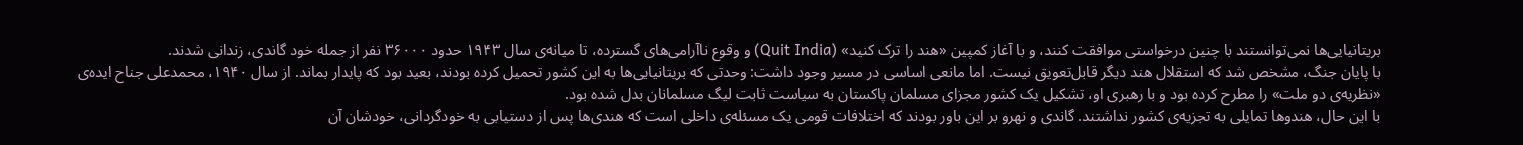بریتانیایی‌ها نمی‌توانستند با چنین درخواستی موافقت کنند، و با آغاز کمپین «هند را ترک کنید» (Quit India) و وقوع ناآرامی‌های گسترده، تا میانه‌ی سال ۱۹۴۳ حدود ۳۶۰۰۰ نفر از جمله خود گاندی، زندانی شدند.
با پایان جنگ، مشخص شد که استقلال هند دیگر قابل‌تعویق نیست. اما مانعی اساسی در مسیر وجود داشت: وحدتی که بریتانیایی‌ها به این کشور تحمیل کرده بودند، بعید بود که پایدار بماند. از سال ۱۹۴۰، محمدعلی جناح ایده‌ی «نظریه‌ی دو ملت» را مطرح کرده بود و با رهبری او، تشکیل یک کشور مجزای مسلمان پاکستان به سیاست ثابت لیگ مسلمانان بدل شده بود.
با این حال، هندوها تمایلی به تجزیه‌ی کشور نداشتند. گاندی و نهرو بر این باور بودند که اختلافات قومی یک مسئله‌ی داخلی است که هندی‌ها پس از دستیابی به خودگردانی، خودشان آن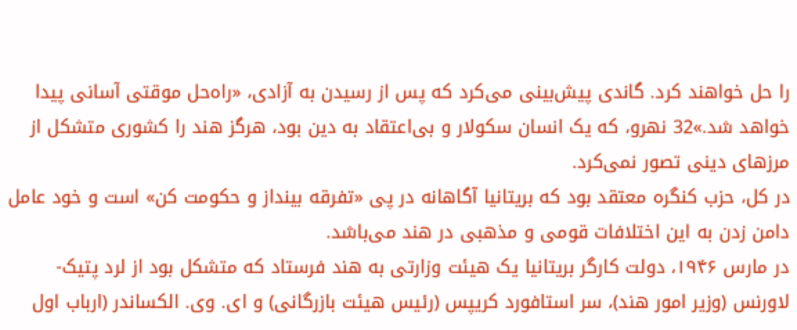را حل خواهند کرد. گاندی پیش‌بینی می‌کرد که پس از رسیدن به آزادی، «راه‌حل موقتی آسانی پیدا خواهد شد.»32 نهرو، که یک انسان سکولار و بی‌اعتقاد به دین بود، هرگز هند را کشوری متشکل از مرزهای دینی تصور نمی‌کرد.
در کل، حزب کنگره معتقد بود که بریتانیا آگاهانه در پی «تفرقه بینداز و حکومت کن» است و خود عامل دامن زدن به این اختلافات قومی و مذهبی در هند می‌باشد.
در مارس ۱۹۴۶، دولت کارگر بریتانیا یک هیئت وزارتی به هند فرستاد که متشکل بود از لرد پتیک-لاورنس (وزیر امور هند)، سر استافورد کریپس (رئیس هیئت بازرگانی) و ای. وی. الکساندر (ارباب اول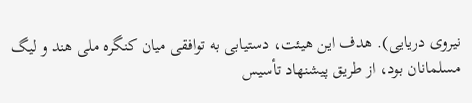نیروی دریایی). هدف این هیئت، دستیابی به توافقی میان کنگره ملی هند و لیگ مسلمانان بود، از طریق پیشنهاد تأسیس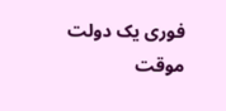فوری یک دولت موقت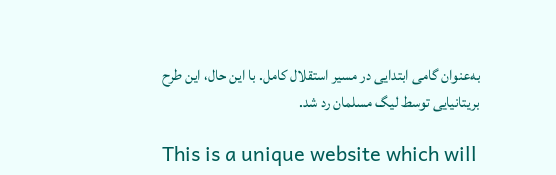به‌عنوان گامی ابتدایی در مسیر استقلال کامل. با این حال، این طرح بریتانیایی توسط لیگ مسلمان رد شد.

This is a unique website which will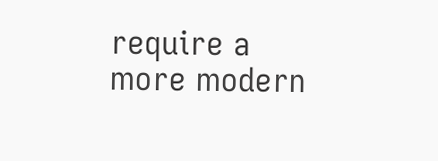require a more modern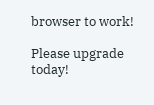browser to work!

Please upgrade today!